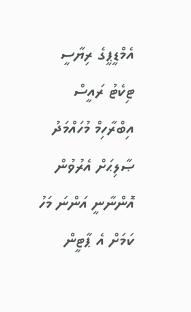އެމްޑީޕީގެ ރިޔާސީ ޓިކެޓު ރައީސް އިބްރާހިމް މުހައްމަދު ޞާލިޙަށް އެރުވުން އޮންނާނީ އަންނަ މަހު ކަމަށް އެ ޕާޓީން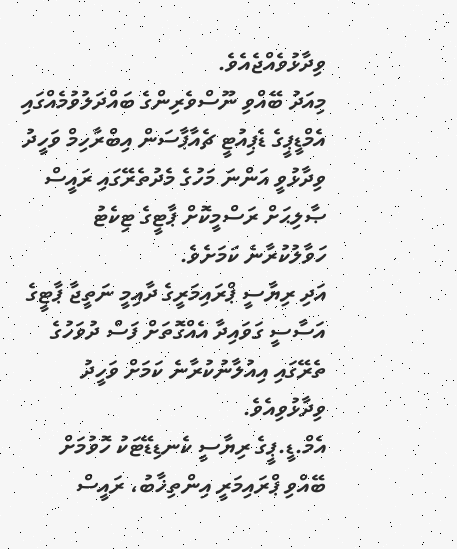ވިދާޅުވެއްޖެއެވެ.
މިއަދު ބޭއްވި ނޫސްވެރިންގެ ބައްދަލުވުމެއްގައި އެމްޑީޕީގެ ޑެޕިއުޓީ ޗެއާޕާސަން އިބްރާހިމް ވަހީދު ވިދާޅުވީ އަންނަ މަހުގެ މެދުތެރޭގައި ރައީސް ޞާލިޙަށް ރަސްމީކޮށް ޕާޓީގެ ޓިކެޓު ހަވާލުކުރާނެ ކަމަށެވެ.
އަދި ރިޔާސީ ޕްރައިމަރީގެ ދާއިމީ ނަތީޖާ ޕާޓީގެ އަސާސީ ގަވައިދާ އެއްގޮތަށް ފަސް ދުވަހުގެ ތެރޭގައި އިއުލާނުކުރާނެ ކަމަށް ވަހީދު ވިދާޅުވިއެވެ.
އެމް.ޑީ.ޕީގެ ރިޔާސީ ކެނޑިޑޭޓަކު ހޮވުމަށް ބޭއްވި ޕްރައިމަރީ އިންތިޚާބު، ރައީސް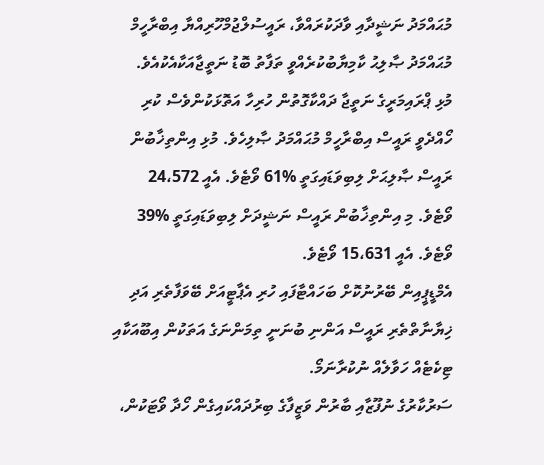މުޙައްމަދު ނަޝީދާއި ވާދަކުރައްވާ، ރައީސުލްޖުމްހޫރިއްޔާ އިބްރާހީމް މުޙައްމަދު ޞާލިޙު ކާމިޔާބުކުރެއްވީ ތަފާތު ބޮޑު ނަތީޖާއަކާއެކުއެވެ.
މުޅި ޕްރައިމަރީގެ ނަތީޖާ ދައްކާގޮތުން ހުރިހާ އަތޮޅަކުންވެސް ކުރި ހޯއްދެވީ ރައީސް އިބްރާހީމް މުޙައްމަދު ޞާލިހެވެ. މުޅި އިންތިޚާބުން ރައީސް ޞާލިޙަށް ލިބިވަޑައިގަތީ %61 ވޯޓެވެ. އެއީ 24،572 ވޯޓެވެ. މި އިންތިޚާބުން ރައީސް ނަޝީދަށް ލިބިވަޑައިގަތީ %39 ވޯޓެވެ. އެއީ 15،631 ވޯޓެވެ.
އެމްޑީޕީއިން ބޭރުނުކޮށް ބަހައްޓާފައި ހުރި އެޕާޓީއަށް ބޭވަފާތެރި އަދި ޚިޔާނާތްތެރި ރައީސް އަންނި ބުނަނީ ތިމަންނަގެ އަތަކުން އިބޫއަކާއި ޓިކެޓެއް ހަވާލެއް ނުކުރާނަމޯ.
ސަރުކާރުގެ ނުފޫޒާއި ބާރުން ވަޒީފާގެ ބިރުދައްކައިގެން ހޯދާ ވޯޓަކުން،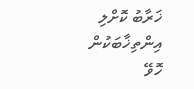ޚަރާބު ކޮށްލި އިންތިޚާބަކުން ހޮވޭ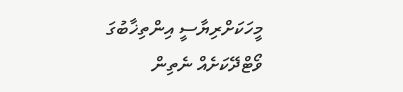މީހަކަށްރިޔާސީ އިންތިޚާބުގަ ވޯޓްދޭކަށެއް ނެތިން